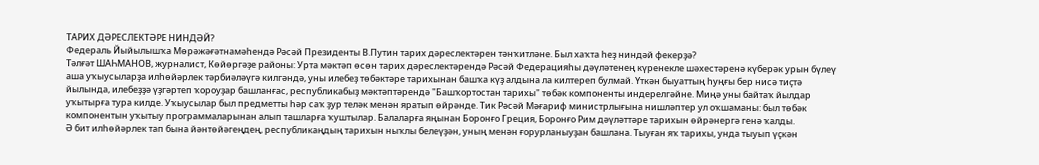ТАРИХ ДӘРЕСЛЕКТӘРЕ НИНДӘЙ?
Федераль Йыйылышҡа Мөрәжәғәтнамәһендә Рәсәй Президенты В.Путин тарих дәреслектәрен тәнҡитләне. Был хаҡта һеҙ ниндәй фекерҙә?
Тәлғәт ШАҺМАНОВ, журналист, Көйөргәҙе районы: Урта мәктәп өсөн тарих дәреслектәрендә Рәсәй Федерацияһы дәүләтенең күренекле шәхестәренә күберәк урын бүлеү аша уҡыусыларҙа илһөйәрлек тәрбиәләүгә килгәндә, уны илебеҙ төбәктәре тарихынан башҡа күҙ алдына ла килтереп булмай. Үткән быуаттың һуңғы бер нисә тиҫтә йылында, илебеҙҙә үҙгәртеп ҡороуҙар башланғас, республикабыҙ мәктәптәрендә "Башҡортостан тарихы" төбәк компоненты индерелгәйне. Миңә уны байтаҡ йылдар уҡытырға тура килде. Уҡыусылар был предметты һәр саҡ ҙур теләк менән яратып өйрәнде. Тик Рәсәй Мәғариф министрлығына нишләптер ул оҡшаманы: был төбәк компонентын уҡытыу программаларынан алып ташларға ҡуштылар. Балаларға яңынан Боронғо Греция, Боронғо Рим дәүләттәре тарихын өйрәнергә генә ҡалды.
Ә бит илһөйәрлек тап бына йәнтөйәгеңдең, республикаңдың тарихын ныҡлы белеүҙән, уның менән ғорурланыуҙан башлана. Тыуған яҡ тарихы, унда тыуып үҫкән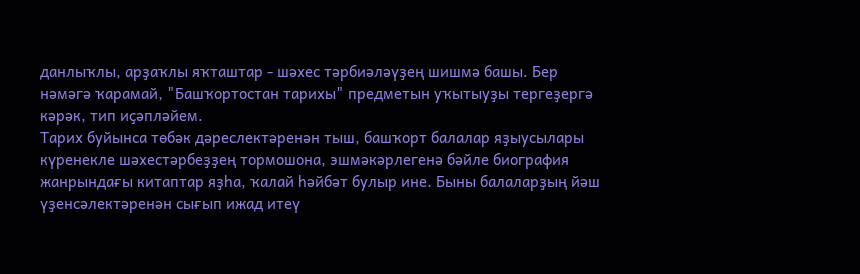данлыҡлы, арҙаҡлы яҡташтар - шәхес тәрбиәләүҙең шишмә башы. Бер нәмәгә ҡарамай, "Башҡортостан тарихы" предметын уҡытыуҙы тергеҙергә кәрәк, тип иҫәпләйем.
Тарих буйынса төбәк дәреслектәренән тыш, башҡорт балалар яҙыусылары күренекле шәхестәрбеҙҙең тормошона, эшмәкәрлегенә бәйле биография жанрындағы китаптар яҙһа, ҡалай һәйбәт булыр ине. Быны балаларҙың йәш үҙенсәлектәренән сығып ижад итеү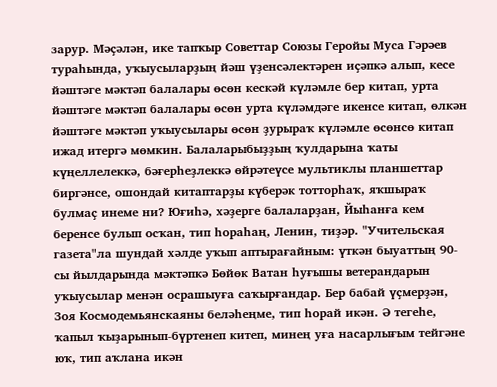зарур. Мәҫәлән, ике тапҡыр Советтар Союзы Геройы Муса Гәрәев тураһында, уҡыусыларҙың йәш үҙенсәлектәрен иҫәпкә алып, кесе йәштәге мәктәп балалары өсөн кескәй күләмле бер китап, урта йәштәге мәктәп балалары өсөн урта күләмдәге икенсе китап, өлкән йәштәге мәктәп уҡыусылары өсөн ҙурыраҡ күләмле өсөнсө китап ижад итергә мөмкин. Балаларыбыҙҙың ҡулдарына ҡаты күңеллелеккә, бәғерһеҙлеккә өйрәтеүсе мультиклы планшеттар биргәнсе, ошондай китаптарҙы күберәк тотторһаҡ, яҡшыраҡ булмаҫ инеме ни? Юғиһә, хәҙерге балаларҙан, Йыһанға кем беренсе булып осҡан, тип һораһаң, Ленин, тиҙәр. "Учительская газета"ла шундай хәлде уҡып аптырағайным: үткән быуаттың 90-сы йылдарында мәктәпкә Бөйөк Ватан һуғышы ветерандарын уҡыусылар менән осрашыуға саҡырғандар. Бер бабай үҫмерҙән, Зоя Космодемьянскаяны беләһеңме, тип һорай икән. Ә тегеһе, ҡапыл ҡыҙарынып-бүртенеп китеп, минең уға насарлығым тейгәне юҡ, тип аҡлана икән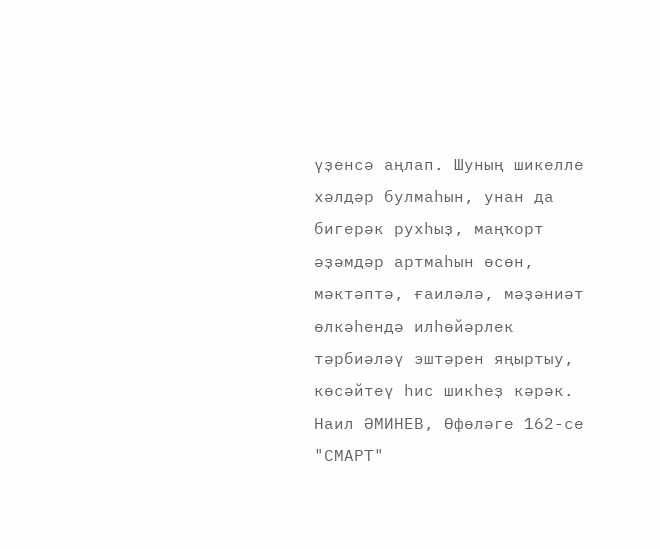үҙенсә аңлап. Шуның шикелле хәлдәр булмаһын, унан да бигерәк рухһыҙ, маңҡорт әҙәмдәр артмаһын өсөн, мәктәптә, ғаиләлә, мәҙәниәт өлкәһендә илһөйәрлек тәрбиәләү эштәрен яңыртыу, көсәйтеү һис шикһеҙ кәрәк.
Наил ӘМИНЕВ, Өфөләге 162-се "СМАРТ"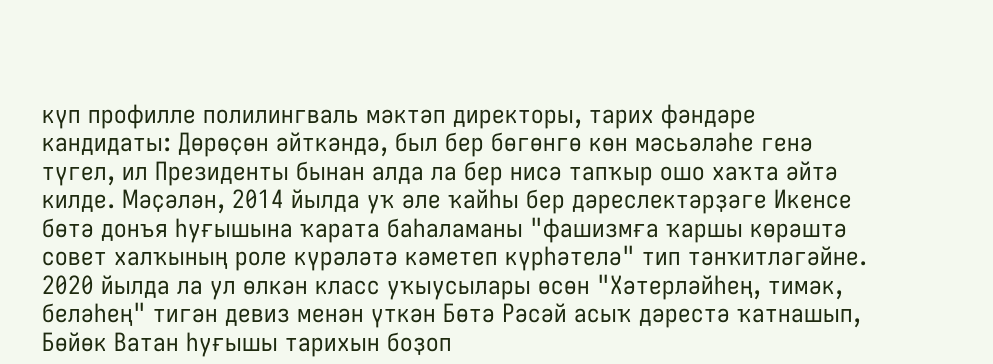күп профилле полилингваль мәктәп директоры, тарих фәндәре кандидаты: Дөрөҫөн әйткәндә, был бер бөгөнгө көн мәсьәләһе генә түгел, ил Президенты бынан алда ла бер нисә тапҡыр ошо хаҡта әйтә килде. Мәҫәлән, 2014 йылда уҡ әле ҡайһы бер дәреслектәрҙәге Икенсе бөтә донъя һуғышына ҡарата баһаламаны "фашизмға ҡаршы көрәштә совет халҡының роле күрәләтә кәметеп күрһәтелә" тип тәнҡитләгәйне. 2020 йылда ла ул өлкән класс уҡыусылары өсөн "Хәтерләйһең, тимәк, беләһең" тигән девиз менән үткән Бөтә Рәсәй асыҡ дәрестә ҡатнашып, Бөйөк Ватан һуғышы тарихын боҙоп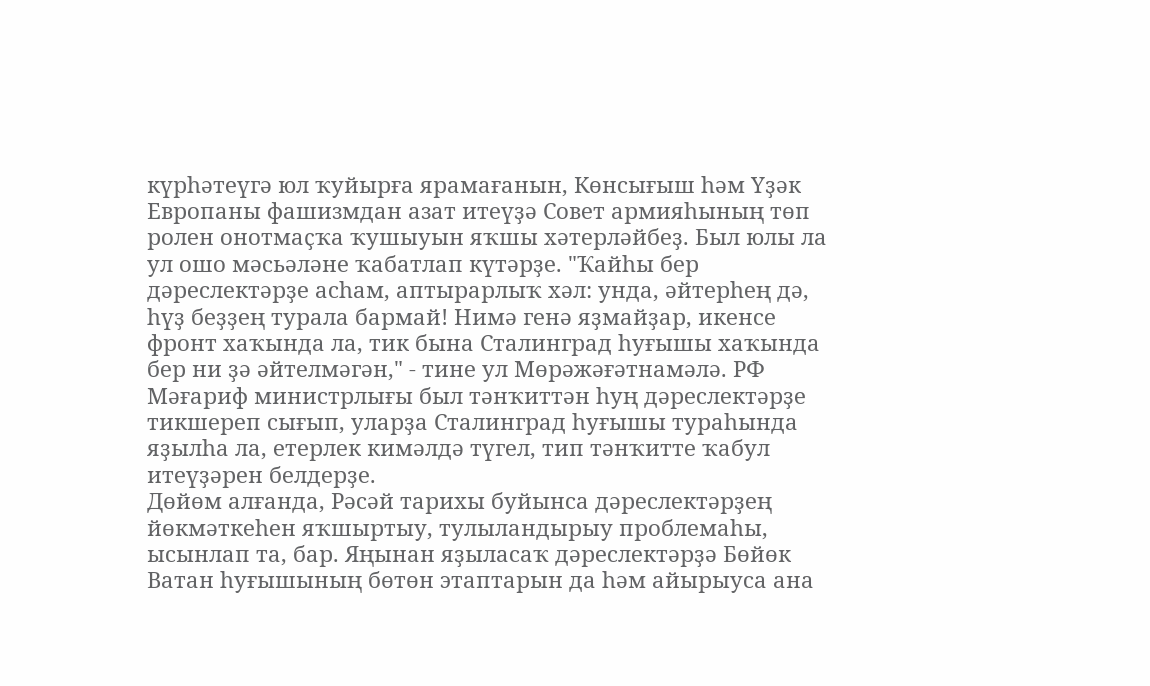күрһәтеүгә юл ҡуйырға ярамағанын, Көнсығыш һәм Үҙәк Европаны фашизмдан азат итеүҙә Совет армияһының төп ролен онотмаҫҡа ҡушыуын яҡшы хәтерләйбеҙ. Был юлы ла ул ошо мәсьәләне ҡабатлап күтәрҙе. "Ҡайһы бер дәреслектәрҙе асһам, аптырарлыҡ хәл: унда, әйтерһең дә, һүҙ беҙҙең турала бармай! Нимә генә яҙмайҙар, икенсе фронт хаҡында ла, тик бына Сталинград һуғышы хаҡында бер ни ҙә әйтелмәгән," - тине ул Мөрәжәғәтнамәлә. РФ Мәғариф министрлығы был тәнҡиттән һуң дәреслектәрҙе тикшереп сығып, уларҙа Сталинград һуғышы тураһында яҙылһа ла, етерлек кимәлдә түгел, тип тәнҡитте ҡабул итеүҙәрен белдерҙе.
Дөйөм алғанда, Рәсәй тарихы буйынса дәреслектәрҙең йөкмәткеһен яҡшыртыу, тулыландырыу проблемаһы, ысынлап та, бар. Яңынан яҙыласаҡ дәреслектәрҙә Бөйөк Ватан һуғышының бөтөн этаптарын да һәм айырыуса ана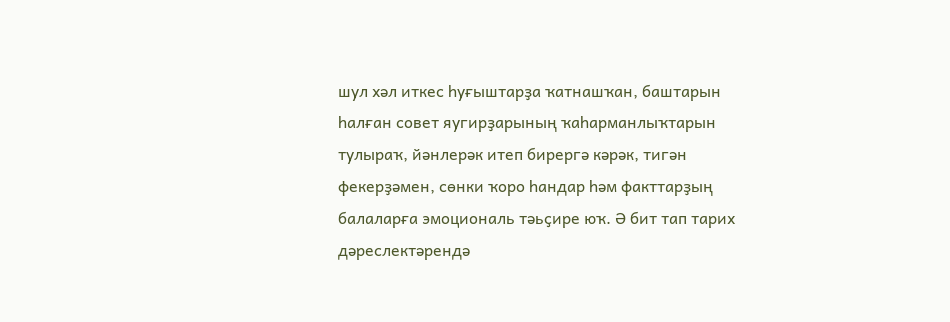шул хәл иткес һуғыштарҙа ҡатнашҡан, баштарын һалған совет яугирҙарының ҡаһарманлыҡтарын тулыраҡ, йәнлерәк итеп бирергә кәрәк, тигән фекерҙәмен, сөнки ҡоро һандар һәм факттарҙың балаларға эмоциональ тәьҫире юҡ. Ә бит тап тарих дәреслектәрендә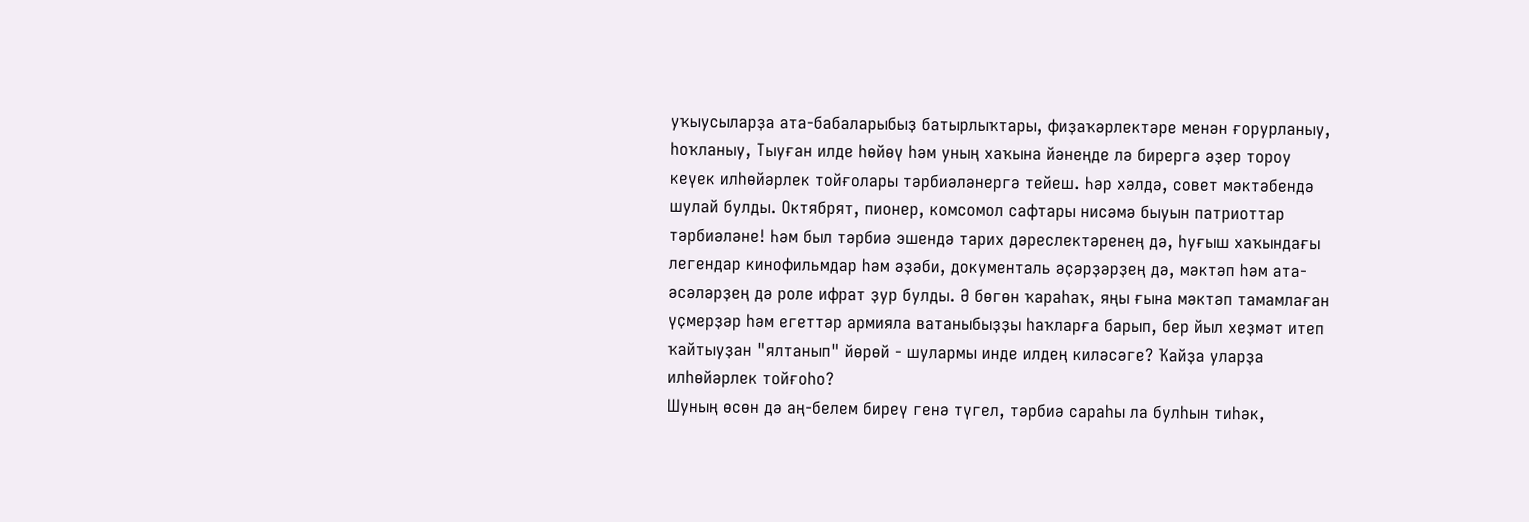уҡыусыларҙа ата-бабаларыбыҙ батырлыҡтары, фиҙаҡәрлектәре менән ғорурланыу, һоҡланыу, Тыуған илде һөйөү һәм уның хаҡына йәнеңде лә бирергә әҙер тороу кеүек илһөйәрлек тойғолары тәрбиәләнергә тейеш. Һәр хәлдә, совет мәктәбендә шулай булды. Октябрят, пионер, комсомол сафтары нисәмә быуын патриоттар тәрбиәләне! Һәм был тәрбиә эшендә тарих дәреслектәренең дә, һуғыш хаҡындағы легендар кинофильмдар һәм әҙәби, документаль әҫәрҙәрҙең дә, мәктәп һәм ата-әсәләрҙең дә роле ифрат ҙур булды. Ә бөгөн ҡараһаҡ, яңы ғына мәктәп тамамлаған үҫмерҙәр һәм егеттәр армияла ватаныбыҙҙы һаҡларға барып, бер йыл хеҙмәт итеп ҡайтыуҙан "ялтанып" йөрөй - шулармы инде илдең киләсәге? Ҡайҙа уларҙа илһөйәрлек тойғоһо?
Шуның өсөн дә аң-белем биреү генә түгел, тәрбиә сараһы ла булһын тиһәк,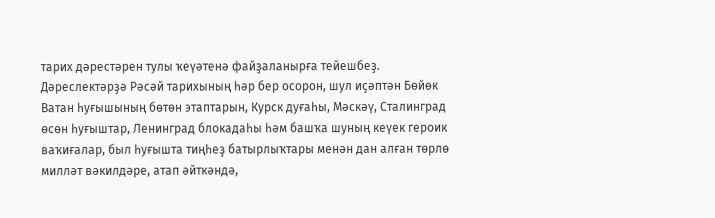тарих дәрестәрен тулы ҡеүәтенә файҙаланырға тейешбеҙ. Дәреслектәрҙә Рәсәй тарихының һәр бер осорон, шул иҫәптән Бөйөк Ватан һуғышының бөтөн этаптарын, Курск дуғаһы, Мәскәү, Сталинград өсөн һуғыштар, Ленинград блокадаһы һәм башҡа шуның кеүек героик ваҡиғалар, был һуғышта тиңһеҙ батырлыҡтары менән дан алған төрлө милләт вәкилдәре, атап әйткәндә,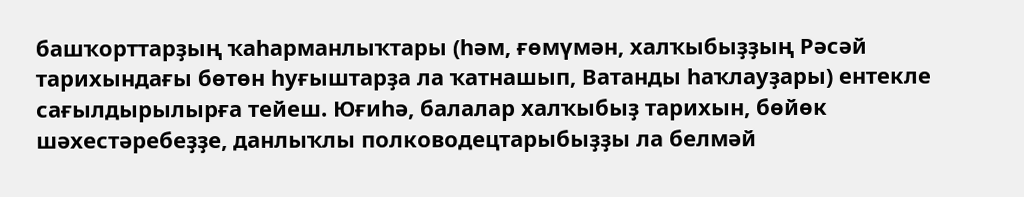башҡорттарҙың ҡаһарманлыҡтары (һәм, ғөмүмән, халҡыбыҙҙың Рәсәй тарихындағы бөтөн һуғыштарҙа ла ҡатнашып, Ватанды һаҡлауҙары) ентекле сағылдырылырға тейеш. Юғиһә, балалар халҡыбыҙ тарихын, бөйөк шәхестәребеҙҙе, данлыҡлы полководецтарыбыҙҙы ла белмәй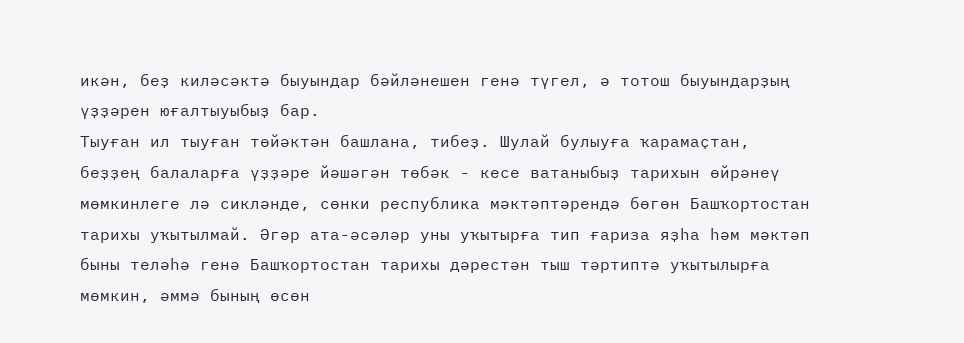икән, беҙ киләсәктә быуындар бәйләнешен генә түгел, ә тотош быуындарҙың үҙҙәрен юғалтыуыбыҙ бар.
Тыуған ил тыуған төйәктән башлана, тибеҙ. Шулай булыуға ҡарамаҫтан, беҙҙең балаларға үҙҙәре йәшәгән төбәк - кесе ватаныбыҙ тарихын өйрәнеү мөмкинлеге лә сикләнде, сөнки республика мәктәптәрендә бөгөн Башҡортостан тарихы уҡытылмай. Әгәр ата-әсәләр уны уҡытырға тип ғариза яҙһа һәм мәктәп быны теләһә генә Башҡортостан тарихы дәрестән тыш тәртиптә уҡытылырға мөмкин, әммә бының өсөн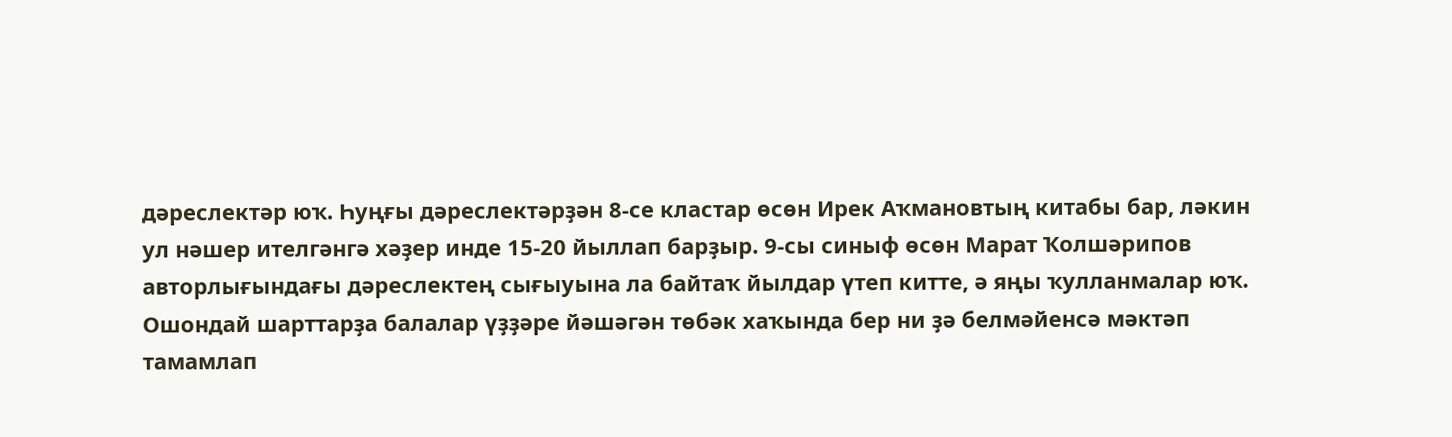дәреслектәр юҡ. Һуңғы дәреслектәрҙән 8-се кластар өсөн Ирек Аҡмановтың китабы бар, ләкин ул нәшер ителгәнгә хәҙер инде 15-20 йыллап барҙыр. 9-сы синыф өсөн Марат Ҡолшәрипов авторлығындағы дәреслектең сығыуына ла байтаҡ йылдар үтеп китте, ә яңы ҡулланмалар юҡ. Ошондай шарттарҙа балалар үҙҙәре йәшәгән төбәк хаҡында бер ни ҙә белмәйенсә мәктәп тамамлап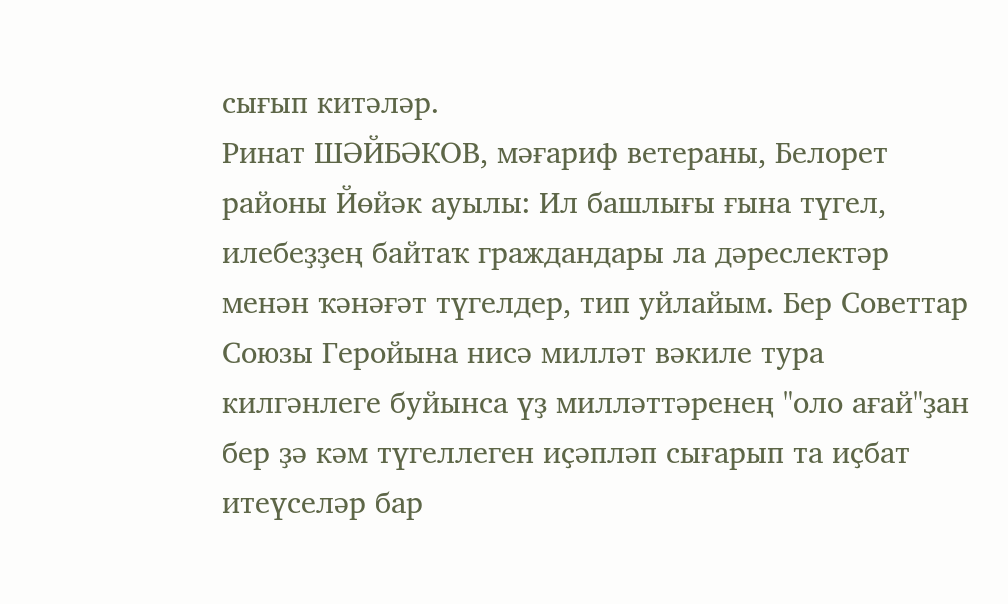сығып китәләр.
Ринат ШӘЙБӘКОВ, мәғариф ветераны, Белорет районы Йөйәк ауылы: Ил башлығы ғына түгел, илебеҙҙең байтаҡ граждандары ла дәреслектәр менән ҡәнәғәт түгелдер, тип уйлайым. Бер Советтар Союзы Геройына нисә милләт вәкиле тура килгәнлеге буйынса үҙ милләттәренең "оло ағай"ҙан бер ҙә кәм түгеллеген иҫәпләп сығарып та иҫбат итеүселәр бар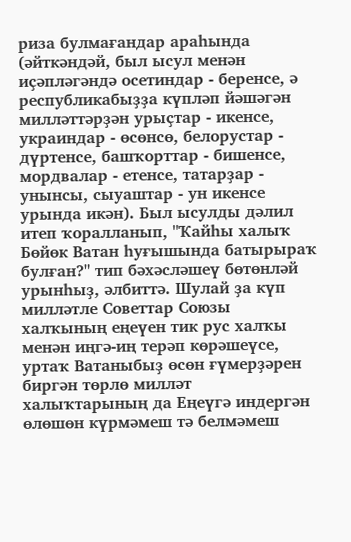риза булмағандар араһында (әйткәндәй, был ысул менән иҫәпләгәндә осетиндар - беренсе, ә республикабыҙҙа күпләп йәшәгән милләттәрҙән урыҫтар - икенсе, украиндар - өсөнсө, белорустар - дүртенсе, башҡорттар - бишенсе, мордвалар - етенсе, татарҙар - унынсы, сыуаштар - ун икенсе урында икән). Был ысулды дәлил итеп ҡоралланып, "Ҡайһы халыҡ Бөйөк Ватан һуғышында батырыраҡ булған?" тип бәхәсләшеү бөтөнләй урынһыҙ, әлбиттә. Шулай ҙа күп милләтле Советтар Союзы халҡының еңеүен тик рус халҡы менән иңгә-иң терәп көрәшеүсе, уртаҡ Ватаныбыҙ өсөн ғүмерҙәрен биргән төрлө милләт халыҡтарының да Еңеүгә индергән өлөшөн күрмәмеш тә белмәмеш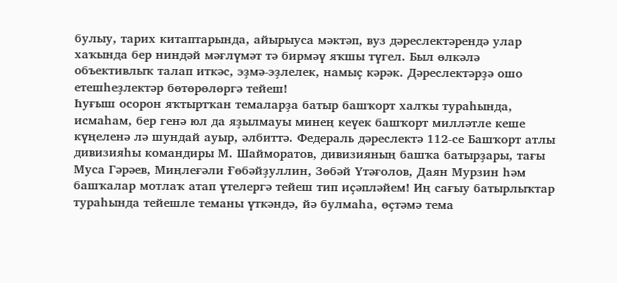булыу, тарих китаптарында, айырыуса мәктәп, вуз дәреслектәрендә улар хаҡында бер ниндәй мәғлүмәт тә бирмәү яҡшы түгел. Был өлкәлә объективлыҡ талап иткәс, эҙмә-эҙлелек, намыҫ кәрәк. Дәреслектәрҙә ошо етешһеҙлектәр бөтөрөлөргә тейеш!
Һуғыш осорон яҡтыртҡан темаларҙа батыр башҡорт халҡы тураһында, исмаһам, бер генә юл да яҙылмауы минең кеүек башҡорт милләтле кеше күңеленә лә шундай ауыр, әлбиттә. Федераль дәреслектә 112-се Башҡорт атлы дивизияһы командиры М. Шайморатов, дивизияның башҡа батырҙары, тағы Муса Гәрәев, Миңлеғәли Ғөбәйҙуллин, Зөбәй Үтәғолов, Даян Мурзин һәм башҡалар мотлаҡ атап үтелергә тейеш тип иҫәпләйем! Иң сағыу батырлыҡтар тураһында тейешле теманы үткәндә, йә булмаһа, өҫтәмә тема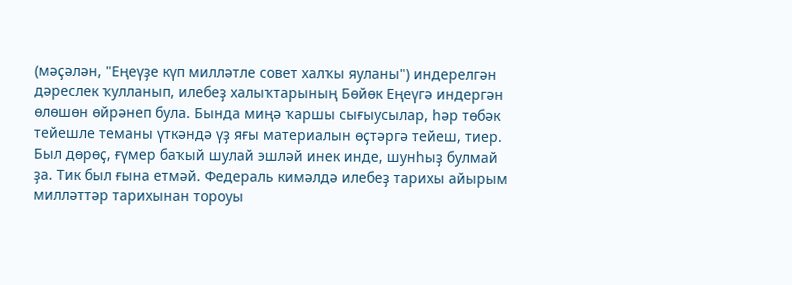(мәҫәлән, "Еңеүҙе күп милләтле совет халҡы яуланы") индерелгән дәреслек ҡулланып, илебеҙ халыҡтарының Бөйөк Еңеүгә индергән өлөшөн өйрәнеп була. Бында миңә ҡаршы сығыусылар, һәр төбәк тейешле теманы үткәндә үҙ яғы материалын өҫтәргә тейеш, тиер. Был дөрөҫ, ғүмер баҡый шулай эшләй инек инде, шунһыҙ булмай ҙа. Тик был ғына етмәй. Федераль кимәлдә илебеҙ тарихы айырым милләттәр тарихынан тороуы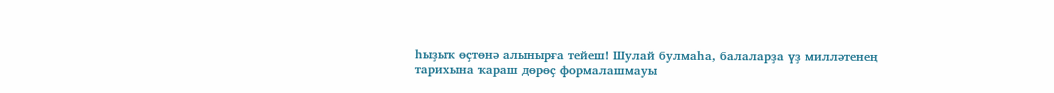һыҙыҡ өҫтөнә алынырға тейеш! Шулай булмаһа, балаларҙа үҙ милләтенең тарихына ҡараш дөрөҫ формалашмауы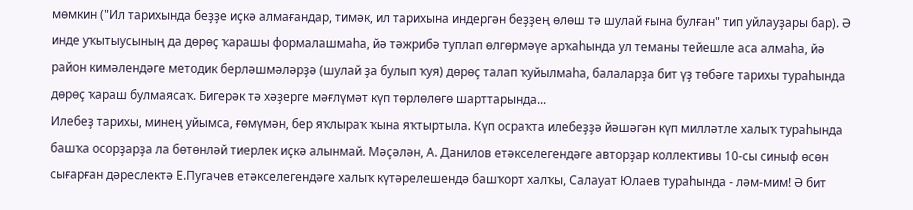мөмкин ("Ил тарихында беҙҙе иҫкә алмағандар, тимәк, ил тарихына индергән беҙҙең өлөш тә шулай ғына булған" тип уйлауҙары бар). Ә инде уҡытыусының да дөрөҫ ҡарашы формалашмаһа, йә тәжрибә туплап өлгөрмәүе арҡаһында ул теманы тейешле аса алмаһа, йә район кимәлендәге методик берләшмәләрҙә (шулай ҙа булып ҡуя) дөрөҫ талап ҡуйылмаһа, балаларҙа бит үҙ төбәге тарихы тураһында дөрөҫ ҡараш булмаясаҡ. Бигерәк тә хәҙерге мәғлүмәт күп төрлөлөгө шарттарында...
Илебеҙ тарихы, минең уйымса, ғөмүмән, бер яҡлыраҡ ҡына яҡтыртыла. Күп осраҡта илебеҙҙә йәшәгән күп милләтле халыҡ тураһында башҡа осорҙарҙа ла бөтөнләй тиерлек иҫкә алынмай. Мәҫәлән, А. Данилов етәкселегендәге авторҙар коллективы 10-сы синыф өсөн сығарған дәреслектә Е.Пугачев етәкселегендәге халыҡ күтәрелешендә башҡорт халҡы, Салауат Юлаев тураһында - ләм-мим! Ә бит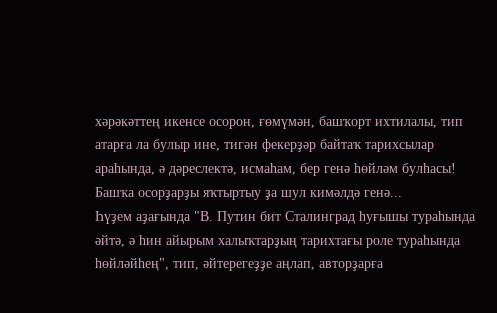хәрәкәттең икенсе осорон, ғөмүмән, башҡорт ихтилалы, тип атарға ла булыр ине, тигән фекерҙәр байтаҡ тарихсылар араһында, ә дәреслектә, исмаһам, бер генә һөйләм булһасы! Башҡа осорҙарҙы яҡтыртыу ҙа шул кимәлдә генә...
Һүҙем аҙағында "В. Путин бит Сталинград һуғышы тураһында әйтә, ә һин айырым халыҡтарҙың тарихтағы роле тураһында һөйләйһең", тип, әйтерегеҙҙе аңлап, авторҙарға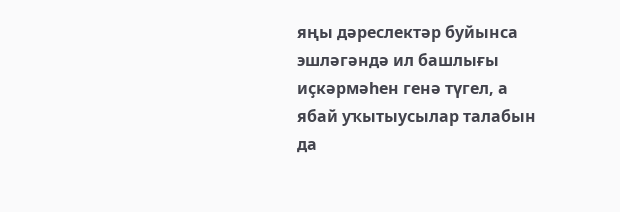яңы дәреслектәр буйынса эшләгәндә ил башлығы иҫкәрмәһен генә түгел, а ябай уҡытыусылар талабын да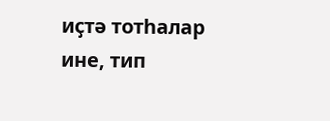иҫтә тотһалар ине, тип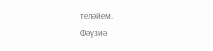теләйем.
Фәүзиә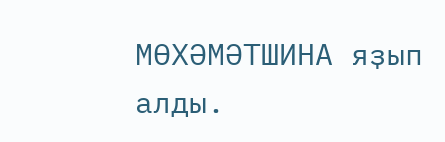МӨХӘМӘТШИНА яҙып алды.